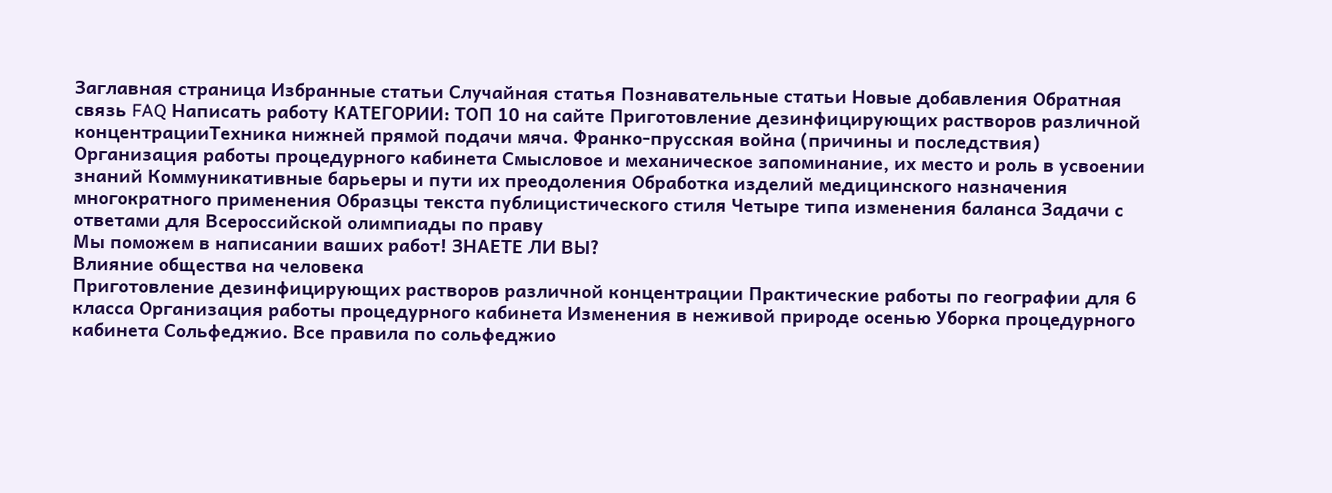Заглавная страница Избранные статьи Случайная статья Познавательные статьи Новые добавления Обратная связь FAQ Написать работу КАТЕГОРИИ: ТОП 10 на сайте Приготовление дезинфицирующих растворов различной концентрацииТехника нижней прямой подачи мяча. Франко-прусская война (причины и последствия) Организация работы процедурного кабинета Смысловое и механическое запоминание, их место и роль в усвоении знаний Коммуникативные барьеры и пути их преодоления Обработка изделий медицинского назначения многократного применения Образцы текста публицистического стиля Четыре типа изменения баланса Задачи с ответами для Всероссийской олимпиады по праву
Мы поможем в написании ваших работ! ЗНАЕТЕ ЛИ ВЫ?
Влияние общества на человека
Приготовление дезинфицирующих растворов различной концентрации Практические работы по географии для 6 класса Организация работы процедурного кабинета Изменения в неживой природе осенью Уборка процедурного кабинета Сольфеджио. Все правила по сольфеджио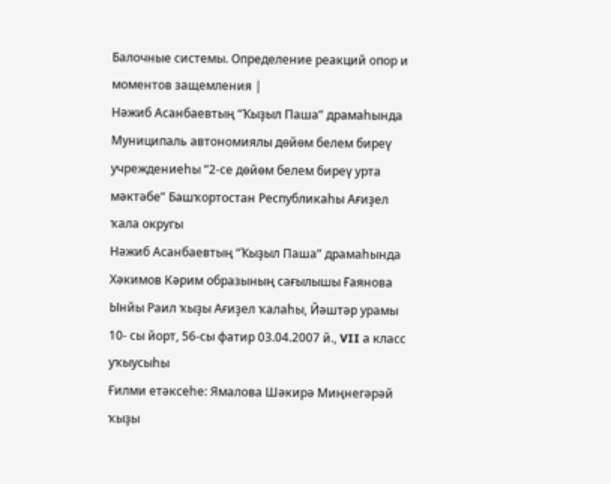Балочные системы. Определение реакций опор и моментов защемления |
Нәжиб Асанбаевтың “Ҡыҙыл Паша” драмаһында
Муниципаль автономиялы дөйөм белем биреү учреждениеһы “2-се дөйөм белем биреү урта мәктәбе” Башҡортостан Республикаһы Ағиҙел ҡала округы
Нәжиб Асанбаевтың “Ҡыҙыл Паша” драмаһында Хәкимов Кәрим образының сағылышы Ғаянова Ынйы Раил ҡыҙы Ағиҙел ҡалаһы, Йәштәр урамы 10- сы йорт, 56-сы фатир 03.04.2007 й., VII а класс уҡыусыһы
Ғилми етәксеһе: Ямалова Шәкирә Миңнегәрәй ҡыҙы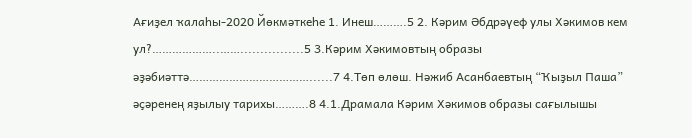Ағиҙел ҡалаһы-2020 Йөкмәткеһе 1. Инеш……….5 2. Кәрим Әбдрәүеф улы Хәкимов кем ул?………………..……................5 3.Кәрим Хәкимовтың образы әҙәбиәттә………………………………......7 4.Төп өлөш. Нәжиб Асанбаевтың “Ҡыҙыл Паша” әҫәренең яҙылыу тарихы……….8 4.1.Драмала Кәрим Хәкимов образы сағылышы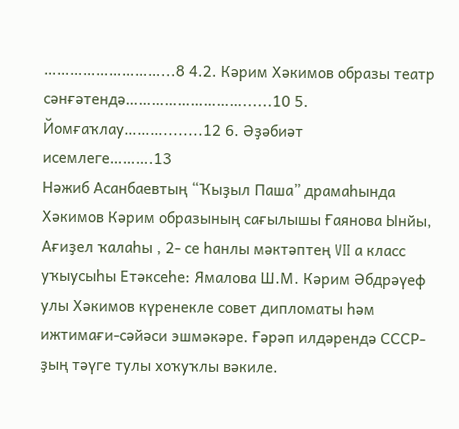………………………...8 4.2. Кәрим Хәкимов образы театр сәнғәтендә………………………......10 5. Йомғаҡлау………........12 6. Әҙәбиәт исемлеге……….13
Нәжиб Асанбаевтың “Ҡыҙыл Паша” драмаһында Хәкимов Кәрим образының сағылышы Ғаянова Ынйы, Ағиҙел ҡалаһы , 2- се һанлы мәктәптең VII а класс уҡыусыһы Етәксеһе: Ямалова Ш.М. Кәрим Әбдрәүеф улы Хәкимов күренекле совет дипломаты һәм ижтимағи-сәйәси эшмәкәре. Ғәрәп илдәрендә СССР-ҙың тәүге тулы хоҡуҡлы вәкиле.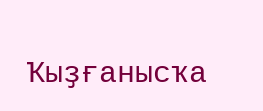Ҡыҙғанысҡа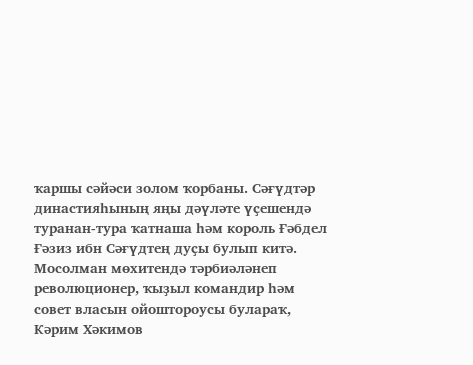ҡаршы сәйәси золом ҡорбаны. Сәғүдтәр династияһының яңы дәүләте үҫешендә туранан-тура ҡатнаша һәм король Ғәбдел Ғәзиз ибн Сәғүдтең дуҫы булып китә. Мосолман мөхитендә тәрбиәләнеп революционер, ҡыҙыл командир һәм совет власын ойоштороусы булараҡ, Кәрим Хәкимов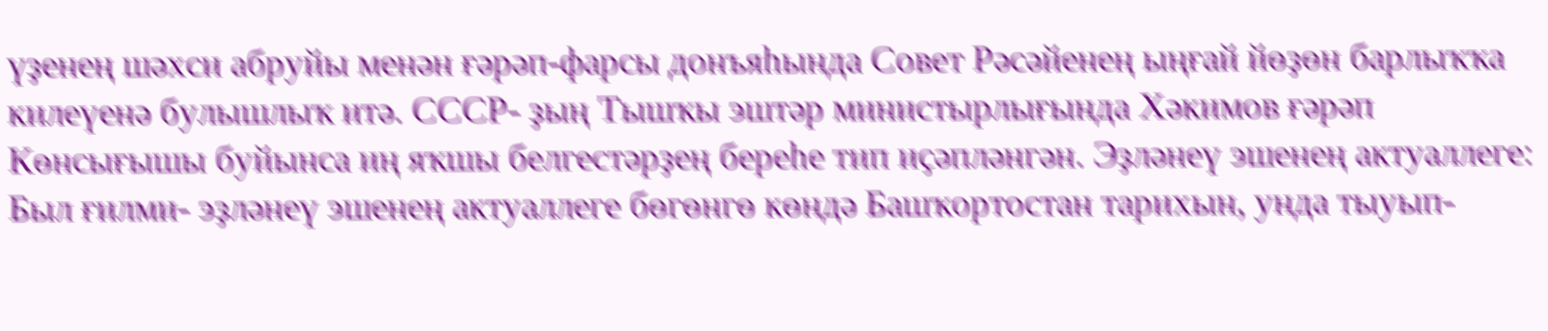үҙенең шәхси абруйы менән ғәрәп-фарсы донъяһында Совет Рәсәйенең ыңғай йөҙөн барлыҡҡа килеүенә булышлыҡ итә. СССР- ҙың Тышҡы эштәр министырлығында Хәкимов ғәрәп Көнсығышы буйынса иң яҡшы белгестәрҙең береһе тип иҫәпләнгән. Эҙләнеү эшенең актуаллеге: Был ғилми- эҙләнеү эшенең актуаллеге бөгөнгө көндә Башҡортостан тарихын, унда тыуып-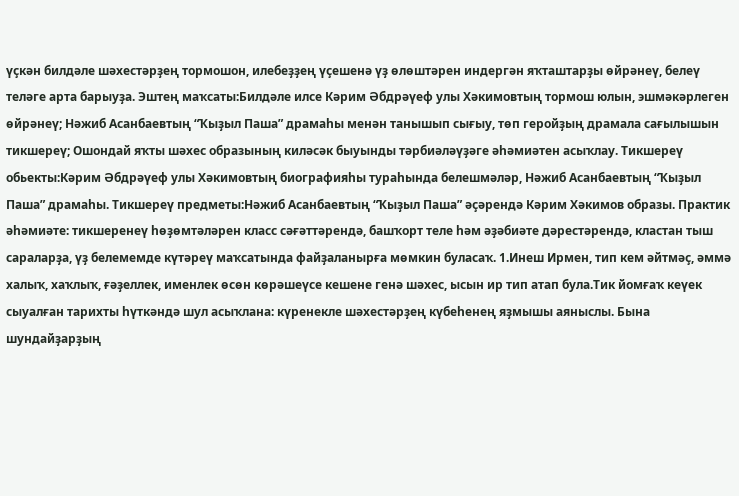үҫкән билдәле шәхестәрҙең тормошон, илебеҙҙең үҫешенә үҙ өлөштәрен индергән яҡташтарҙы өйрәнеү, белеү теләге арта барыуҙа. Эштең маҡсаты:Билдәле илсе Кәрим Әбдрәүеф улы Хәкимовтың тормош юлын, эшмәкәрлеген өйрәнеү; Нәжиб Асанбаевтың “Ҡыҙыл Паша” драмаһы менән танышып сығыу, төп геройҙың драмала сағылышын тикшереү; Ошондай яҡты шәхес образының киләсәк быуынды тәрбиәләүҙәге әһәмиәтен асыҡлау. Тикшереү обьекты:Кәрим Әбдрәүеф улы Хәкимовтың биографияһы тураһында белешмәләр, Нәжиб Асанбаевтың “Ҡыҙыл Паша” драмаһы. Тикшереү предметы:Нәжиб Асанбаевтың “Ҡыҙыл Паша” әҫәрендә Кәрим Хәкимов образы. Практик әһәмиәте: тикшеренеү һөҙөмтәләрен класс сәғәттәрендә, башҡорт теле һәм әҙәбиәте дәрестәрендә, кластан тыш сараларҙа, үҙ белемемде күтәреү маҡсатында файҙаланырға мөмкин буласаҡ. 1.Инеш Ирмен, тип кем әйтмәҫ, әммә халыҡ, хаҡлыҡ, ғәҙеллек, именлек өсөн көрәшеүсе кешене генә шәхес, ысын ир тип атап була.Тик йомғаҡ кеүек сыуалған тарихты һүткәндә шул асыҡлана: күренекле шәхестәрҙең күбеһенең яҙмышы аяныслы. Бына шундайҙарҙың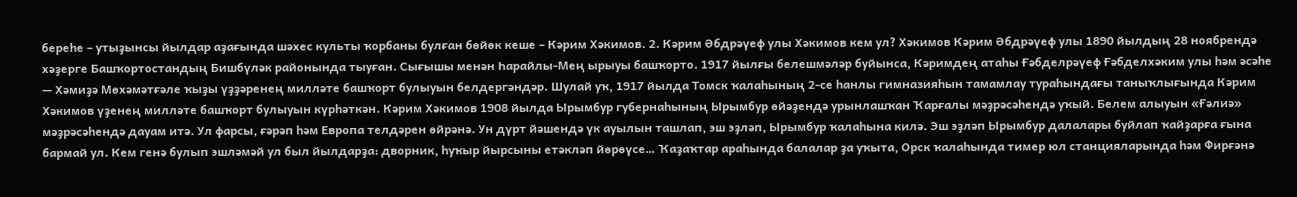береһе – утыҙынсы йылдар аҙағында шәхес культы ҡорбаны булған бөйөк кеше – Кәрим Хәкимов. 2. Кәрим Әбдрәүеф улы Хәкимов кем ул? Хәкимов Кәрим Әбдрәүеф улы 1890 йылдың 28 ноябрендә хәҙерге Башҡортостандың Бишбүләк районында тыуған. Сығышы менән Һарайлы-Мең ырыуы башҡорто. 1917 йылғы белешмәләр буйынса, Кәримдең атаһы Ғәбделрәүеф Ғәбделхәким улы һәм әсәһе — Хәмиҙә Мөхәмәтғәле ҡыҙы үҙҙәренең милләте башҡорт булыуын белдергәндәр. Шулай уҡ, 1917 йылда Томск ҡалаһының 2-се һанлы гимназияһын тамамлау тураһындағы таныҡлығында Кәрим Хәкимов үҙенең милләте башҡорт булыуын күрһәткән. Кәрим Хәкимов 1908 йылда Ырымбур губернаһының Ырымбур өйәҙендә урынлашҡан Ҡарғалы мәҙрәсәһендә уҡый. Белем алыуын «Ғәлиә» мәҙрәсәһендә дауам итә. Ул фарсы, ғәрәп һәм Европа телдәрен өйрәнә. Ун дүрт йәшендә үк ауылын ташлап, эш эҙләп, Ырымбур ҡалаһына килә. Эш эҙләп Ырымбур далалары буйлап ҡайҙарға ғына бармай ул. Кем генә булып эшләмәй ул был йылдарҙа: дворник, һуҡыр йырсыны етәкләп йөрөүсе… Ҡаҙаҡтар араһында балалар ҙа уҡыта, Орск ҡалаһында тимер юл станцияларында һәм Фирғәнә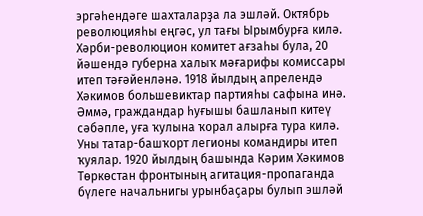эргәһендәге шахталарҙа ла эшләй. Октябрь революцияһы еңгәс, ул тағы Ырымбурға килә. Хәрби-революцион комитет ағзаһы була, 20 йәшендә губерна халыҡ мәғарифы комиссары итеп тәғәйенләнә. 1918 йылдың апрелендә Хәкимов большевиктар партияһы сафына инә. Әммә, граждандар һуғышы башланып китеү сәбәпле, уға ҡулына ҡорал алырға тура килә. Уны татар-башҡорт легионы командиры итеп ҡуялар. 1920 йылдың башында Кәрим Хәкимов Төркөстан фронтының агитация-пропаганда бүлеге начальнигы урынбаҫары булып эшләй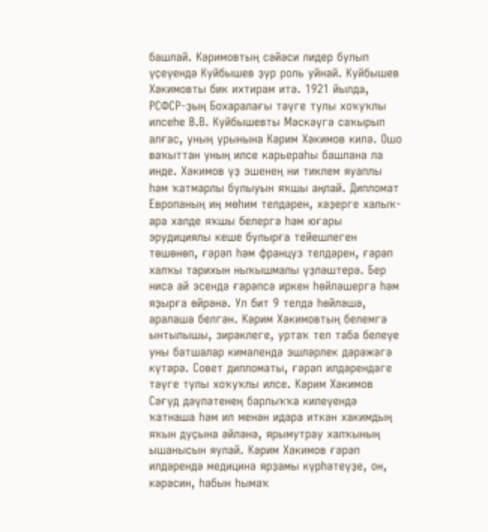башлай. Кәримовтың сәйәси лидер булып үҫеүендә Куйбышев ҙур роль уйнай. Куйбышев Хәкимовты бик ихтирам итә. 1921 йылда, РСФСР-ҙың Бохаралағы тәүге тулы хоҡуҡлы илсеһе В.В. Куйбышевты Мәскәүгә саҡырып алғас, уның урынына Кәрим Хәкимов килә. Ошо ваҡыттан уның илсе карьераһы башлана ла инде. Хәкимов үҙ эшенең ни тиклем яуаплы һәм ҡатмарлы булыуын яҡшы аңлай. Дипломат Европаның иң мөһим телдәрен, хәҙерге халыҡ-ара хәлде яҡшы белергә һәм юғары эрудициялы кеше булырға тейешлеген төшөнөп, ғәрәп һәм француз телдәрен, ғәрәп халҡы тарихын ныҡышмалы үҙләштерә. Бер нисә ай эсендә ғәрәпсә иркен һөйләшергә һәм яҙырға өйрәнә. Ул бит 9 телдә һөйләшә, аралаша белгән. Кәрим Хәкимовтың белемгә ынтылышы, зирәклеге, уртаҡ тел таба белеүе уны батшалар кимәлендә эшләрлек дәрәжәгә күтәрә. Совет дипломаты, ғәрәп илдәрендәге тәүге тулы хоҡуҡлы илсе. Кәрим Хәкимов Сәғүд дәүләтенең барлыҡҡа килеүендә ҡатнаша һәм ил менән идара иткән хакимдың яҡын дуҫына әйләнә, ярымутрау халҡының ышанысын яулай. Кәрим Хәкимов ғәрәп илдәрендә медицина ярҙамы күрһәтеүҙе, он, кәрәсин, һабын һымаҡ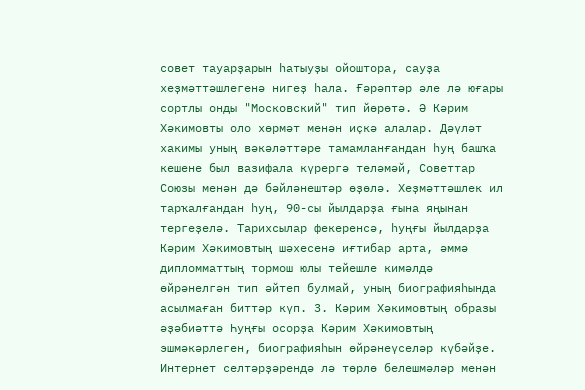совет тауарҙарын һатыуҙы ойоштора, сауҙа хеҙмәттәшлегенә нигеҙ һала. Ғәрәптәр әле лә юғары сортлы онды "Московский" тип йөрөтә. Ә Кәрим Хәкимовты оло хөрмәт менән иҫкә алалар. Дәүләт хакимы уның вәкәләттәре тамамланғандан һуң башҡа кешене был вазифала күрергә теләмәй, Советтар Союзы менән дә бәйләнештәр өҙөлә. Хеҙмәттәшлек ил тарҡалғандан һуң, 90-сы йылдарҙа ғына яңынан тергеҙелә. Тарихсылар фекеренсә, һуңғы йылдарҙа Кәрим Хәкимовтың шәхесенә иғтибар арта, әммә дипломматтың тормош юлы тейешле кимәлдә өйрәнелгән тип әйтеп булмай, уның биографияһында асылмаған биттәр күп. 3. Кәрим Хәкимовтың образы әҙәбиәттә Һуңғы осорҙа Кәрим Хәкимовтың эшмәкәрлеген, биографияһын өйрәнеүселәр күбәйҙе. Интернет селтәрҙәрендә лә төрлө белешмәләр менән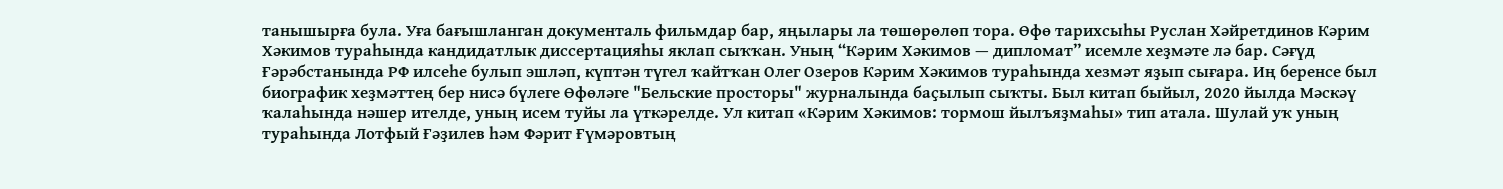танышырға була. Уға бағышланган документаль фильмдар бар, яңылары ла төшөрөлөп тора. Өфө тарихсыһы Руслан Хәйретдинов Кәрим Хәкимов тураһында кандидатлык диссертацияһы яклап сыҡҡан. Уның “Кәрим Хәкимов — дипломат” исемле хеҙмәте лә бар. Сәғүд Ғәрәбстанында РФ илсеһе булып эшләп, күптән түгел ҡайтҡан Олег Озеров Кәрим Хәкимов тураһында хезмәт яҙып сығара. Иң беренсе был биографик хеҙмәттең бер нисә бүлеге Өфөләге "Бельские просторы" журналында баҫылып сыҡты. Был китап быйыл, 2020 йылда Мәскәү ҡалаһында нәшер ителде, уның исем туйы ла үткәрелде. Ул китап «Кәрим Хәкимов: тормош йылъяҙмаһы» тип атала. Шулай уҡ уның тураһында Лотфый Ғәҙилев һәм Фәрит Ғүмәровтың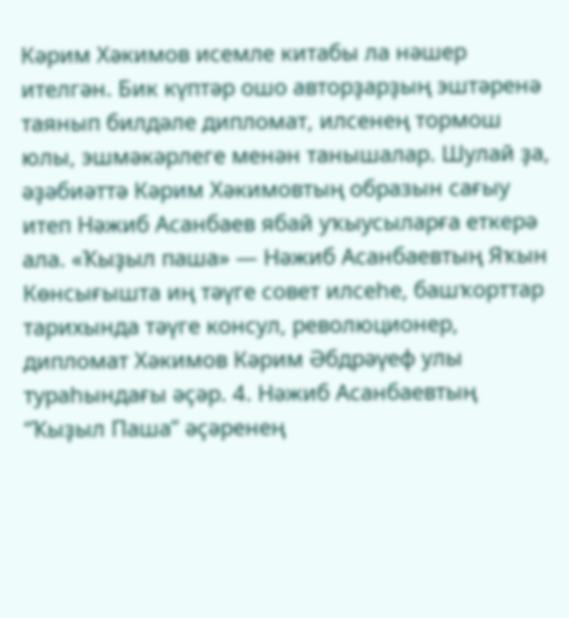Кәрим Хәкимов исемле китабы ла нәшер ителгән. Бик күптәр ошо авторҙарҙың эштәренә таянып билдәле дипломат, илсенең тормош юлы, эшмәкәрлеге менән танышалар. Шулай ҙа, әҙәбиәттә Кәрим Хәкимовтың образын сағыу итеп Нәжиб Асанбаев ябай уҡыусыларға еткерә ала. «Ҡыҙыл паша» — Нәжиб Асанбаевтың Яҡын Көнсығышта иң тәүге совет илсеһе, башҡорттар тарихында тәүге консул, революционер, дипломат Хәкимов Кәрим Әбдрәүеф улы тураһындағы әҫәр. 4. Нәжиб Асанбаевтың “Ҡыҙыл Паша” әҫәренең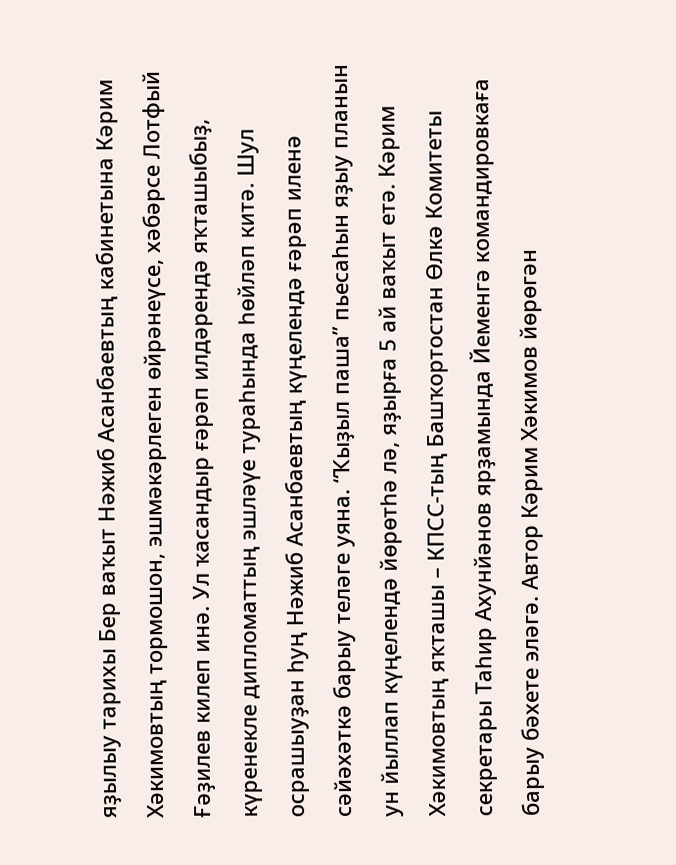яҙылыу тарихы Бер ваҡыт Нәжиб Асанбаевтың кабинетына Кәрим Хәкимовтың тормошон, эшмәкәрлеген өйрәнеүсе, хәбәрсе Лотфый Ғәҙилев килеп инә. Ул ҡасандыр ғәрәп илдәрендә яҡташыбыҙ, күренекле дипломаттың эшләүе тураһында һөйләп китә. Шул осрашыуҙан һуң Нәжиб Асанбаевтың күңелендә ғәрәп иленә сәйәхәткә барыу теләге уяна. “Ҡыҙыл паша” пьесаһын яҙыу планын ун йыллап күңелендә йөрөтһә лә, яҙырға 5 ай ваҡыт етә. Кәрим Хәкимовтың яҡташы – КПСС-тың Башҡортостан Өлкә Комитеты секретары Таһир Ахунйәнов ярҙамында Йеменгә командировкаға барыу бәхете эләгә. Автор Кәрим Хәкимов йөрөгән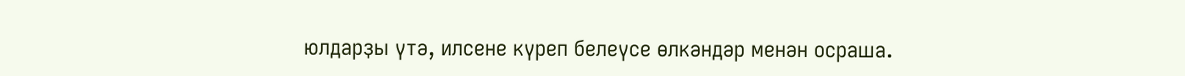юлдарҙы үтә, илсене күреп белеүсе өлкәндәр менән осраша.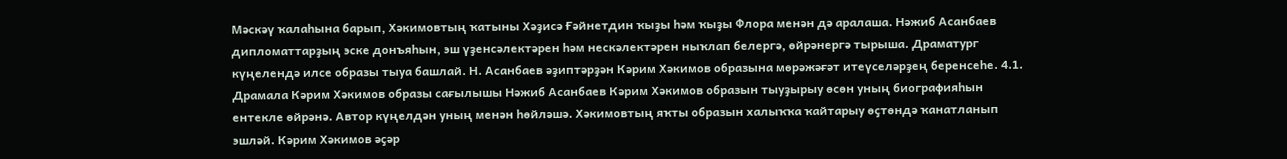Мәскәү ҡалаһына барып, Хәкимовтың ҡатыны Хәҙисә Ғәйнетдин ҡыҙы һәм ҡыҙы Флора менән дә аралаша. Нәжиб Асанбаев дипломаттарҙың эске донъяһын, эш үҙенсәлектәрен һәм нескәлектәрен ныҡлап белергә, өйрәнергә тырыша. Драматург күңелендә илсе образы тыуа башлай. Н. Асанбаев әҙиптәрҙән Кәрим Хәкимов образына мөрәжәғәт итеүселәрҙең беренсеһе. 4.1. Драмала Кәрим Хәкимов образы сағылышы Нәжиб Асанбаев Кәрим Хәкимов образын тыуҙырыу өсөн уның биографияһын ентекле өйрәнә. Автор күңелдән уның менән һөйләшә. Хәкимовтың яҡты образын халыҡҡа ҡайтарыу өҫтөндә ҡанатланып эшләй. Кәрим Хәкимов әҫәр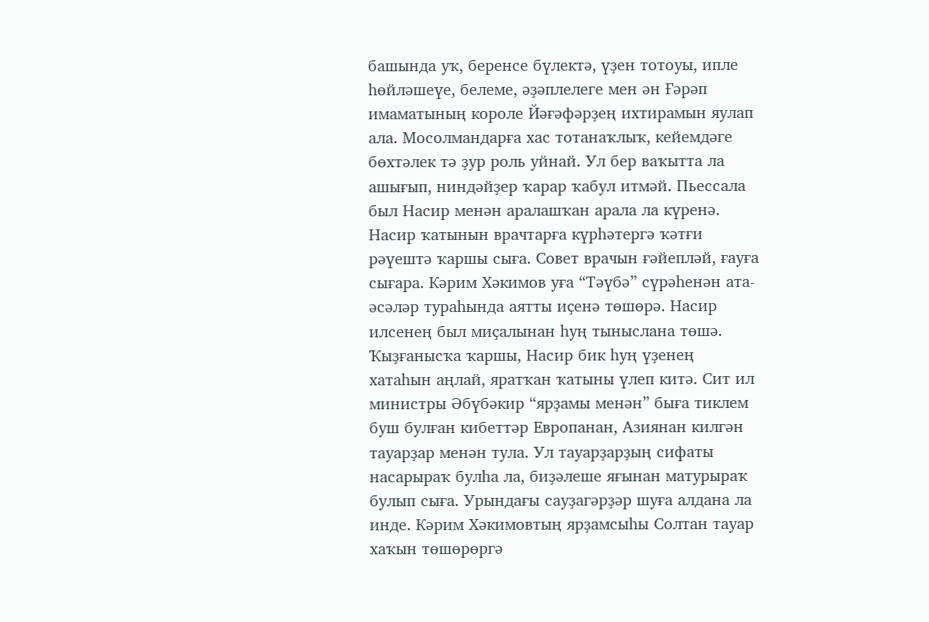башында уҡ, беренсе бүлектә, үҙен тотоуы, ипле һөйләшеүе, белеме, әҙәплелеге мен ән Ғәрәп имаматының короле Йәғәфәрҙең ихтирамын яулап ала. Мосолмандарға хас тотанаҡлыҡ, кейемдәге бөхтәлек тә ҙур роль уйнай. Ул бер ваҡытта ла ашығып, ниндәйҙер ҡарар ҡабул итмәй. Пьессала был Насир менән аралашҡан арала ла күренә. Насир ҡатынын врачтарға күрһәтергә ҡәтғи рәүештә ҡаршы сыға. Совет врачын ғәйепләй, ғауға сығара. Кәрим Хәкимов уға “Тәүбә” сүрәһенән ата- әсәләр тураһында аятты иҫенә төшөрә. Насир илсенең был миҫалынан һуң тыныслана төшә. Ҡыҙғанысҡа ҡаршы, Насир бик һуң үҙенең хатаһын аңлай, яратҡан ҡатыны үлеп китә. Сит ил министры Әбүбәкир “ярҙамы менән” быға тиклем буш булған кибеттәр Европанан, Азиянан килгән тауарҙар менән тула. Ул тауарҙарҙың сифаты насарыраҡ булһа ла, биҙәлеше яғынан матурыраҡ булып сыға. Урындағы сауҙагәрҙәр шуға алдана ла инде. Кәрим Хәкимовтың ярҙамсыһы Солтан тауар хаҡын төшөрөргә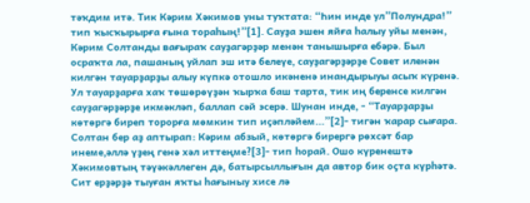тәҡдим итә. Тик Кәрим Хәкимов уны туҡтата: “Һин инде ул”Полундра!” тип ҡысҡырырға ғына тораһың!”[1]. Сауҙа эшен яйға һалыу уйы менән, Кәрим Солтанды вағыраҡ сауҙагәрҙәр менән танышырға ебәрә. Был осраҡта ла, пашаның уйлап эш итә белеүе, сауҙагәрҙәрҙе Совет иленән килгән тауарҙарҙы алыу күпкә отошло икәненә инандырыуы асыҡ күренә. Ул тауарҙарға хаҡ төшөрөүҙән ҡырҡа баш тарта, тик иң беренсе килгән сауҙагәрҙәрҙе икмәкләп, баллап сәй эсерә. Шунан инде, - “Тауарҙарҙы көтөргә биреп торорға мөмкин тип иҫәпләйем...”[2]- тигән ҡарар сығара. Солтан бер аҙ аптырап: Кәрим абзый, көтөргә бирергә рөхсәт бар инеме,әллә үҙең генә хәл иттеңме?[3]- тип һорай. Ошо күренештә Хәкимовтың тәүәкәллеген дә, батырсыллығын да автор бик оҫта күрһәтә. Сит ерҙәрҙә тыуған яҡты һағыныу хисе лә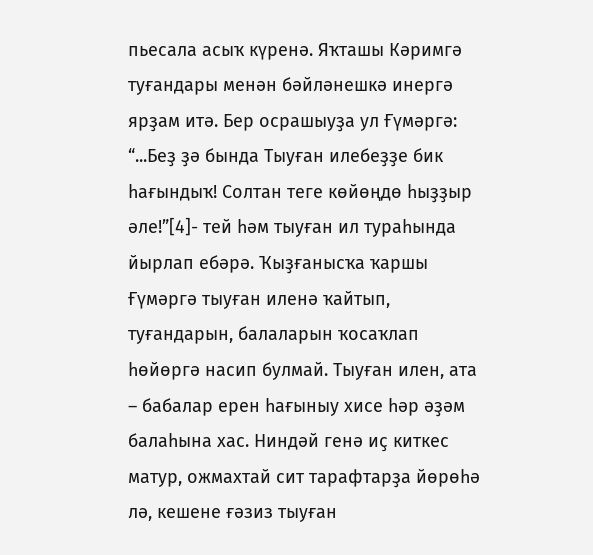пьесала асыҡ күренә. Яҡташы Кәримгә туғандары менән бәйләнешкә инергә ярҙам итә. Бер осрашыуҙа ул Ғүмәргә: “...Беҙ ҙә бында Тыуған илебеҙҙе бик һағындыҡ! Солтан теге көйөңдө һыҙҙыр әле!”[4]- тей һәм тыуған ил тураһында йырлап ебәрә. Ҡыҙғанысҡа ҡаршы Ғүмәргә тыуған иленә ҡайтып, туғандарын, балаларын ҡосаҡлап һөйөргә насип булмай. Тыуған илен, ата – бабалар ерен һағыныу хисе һәр әҙәм балаһына хас. Ниндәй генә иҫ киткес матур, ожмахтай сит тарафтарҙа йөрөһә лә, кешене ғәзиз тыуған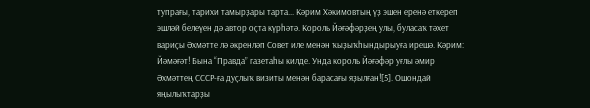тупрағы, тарихи тамырҙары тарта... Кәрим Хәкимовтың үҙ эшен еренә еткереп эшләй белеүен дә автор оҫта күрһәтә. Король Йәғәфәрҙең улы, буласаҡ тәхет вариҫы Әхмәтте лә әкренләп Совет иле менән ҡыҙыҡһындырыуға ирешә. Кәрим: Йәмәғәт! Бына “Правда” газетаһы килде. Унда король Йәғәфәр уғлы әмир Әхмәттең СССР-ға дуҫлыҡ визиты менән барасағы яҙылған![5]. Ошондай яңылыҡтарҙы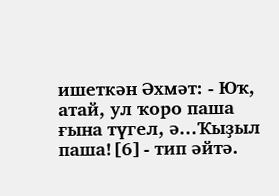ишеткән Әхмәт: - Юҡ, атай, ул ҡоро паша ғына түгел, ә...Ҡыҙыл паша![6]- тип әйтә.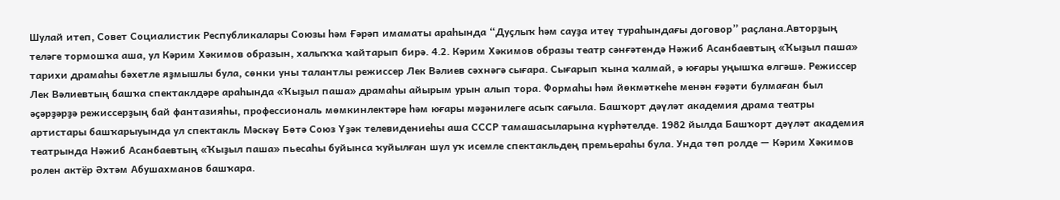Шулай итеп, Совет Социалистик Республикалары Союзы һәм Ғәрәп имаматы араһында “Дуҫлыҡ һәм сауҙа итеү тураһындағы договор” раҫлана.Авторҙың теләге тормошҡа аша, ул Кәрим Хәкимов образын, халыҡҡа ҡайтарып бирә. 4.2. Кәрим Хәкимов образы театр сәнғәтендә Нәжиб Асанбаевтың «Ҡыҙыл паша» тарихи драмаһы бәхетле яҙмышлы була, сөнки уны талантлы режиссер Лек Вәлиев сәхнәгә сығара. Сығарып ҡына ҡалмай, ә юғары уңышҡа өлгәшә. Режиссер Лек Вәлиевтың башҡа спектаклдәре араһында «Ҡыҙыл паша» драмаһы айырым урын алып тора. Формаһы һәм йөкмәткеһе менән ғәҙәти булмаған был әҫәрҙәрҙә режиссерҙың бай фантазияһы, профессиональ мөмкинлектәре һәм юғары мәҙәнилеге асыҡ сағыла. Башҡорт дәүләт академия драма театры артистары башҡарыуында ул спектакль Мәскәү Бөтә Союз Үҙәк телевидениеһы аша СССР тамашасыларына күрһәтелде. 1982 йылда Башҡорт дәүләт академия театрында Нәжиб Асанбаевтың «Ҡыҙыл паша» пьесаһы буйынса ҡуйылған шул уҡ исемле спектакльдең премьераһы була. Унда төп ролде — Кәрим Хәкимов ролен актёр Әхтәм Абушахманов башҡара.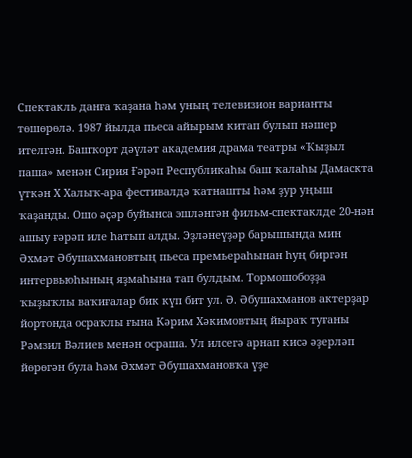Спектакль данға ҡаҙана һәм уның телевизион варианты төшөрөлә. 1987 йылда пьеса айырым китап булып нәшер ителгән. Башҡорт дәүләт академия драма театры «Ҡыҙыл паша» менән Сирия Ғәрәп Республикаһы баш ҡалаһы Дамаскта үткән Х Халыҡ-ара фестивалдә ҡатнашты һәм ҙур уңыш ҡаҙанды. Ошо әҫәр буйынса эшләнгән фильм-спектаклде 20-нән ашыу ғәрәп иле һатып алды. Эҙләнеүҙәр барышында мин Әхмәт Әбушахмановтың пьеса премьераһынан һуң биргән интервьюһының яҙмаһына тап булдым. Тормошобоҙҙа ҡыҙыҡлы ваҡиғалар бик күп бит ул. Ә. Әбушахманов актерҙар йортонда осраҡлы ғына Кәрим Хәкимовтың йыраҡ туғаны Рәмзил Вәлиев менән осраша. Ул илсегә арнап кисә әҙерләп йөрөгән була һәм Әхмәт Әбушахмановҡа үҙе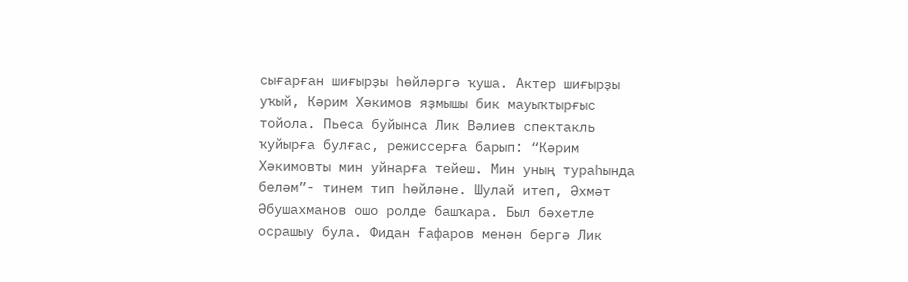сығарған шиғырҙы һөйләргә ҡуша. Актер шиғырҙы уҡый, Кәрим Хәкимов яҙмышы бик мауыҡтырғыс тойола. Пьеса буйынса Лик Вәлиев спектакль ҡуйырға булғас, режиссерға барып: “Кәрим Хәкимовты мин уйнарға тейеш. Мин уның тураһында беләм”- тинем тип һөйләне. Шулай итеп, Әхмәт Әбушахманов ошо ролде башҡара. Был бәхетле осрашыу була. Фидан Ғафаров менән бергә Лик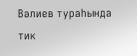Вәлиев тураһында тик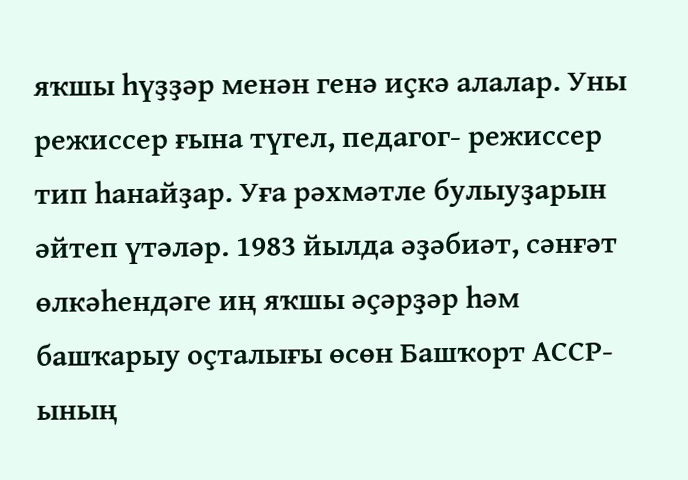яҡшы һүҙҙәр менән генә иҫкә алалар. Уны режиссер ғына түгел, педагог- режиссер тип һанайҙар. Уға рәхмәтле булыуҙарын әйтеп үтәләр. 1983 йылда әҙәбиәт, сәнғәт өлкәһендәге иң яҡшы әҫәрҙәр һәм башҡарыу оҫталығы өсөн Башҡорт АССР-ының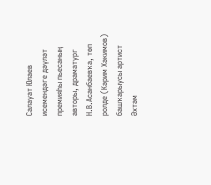Салауат Юлаев исемендәге дәүләт премияһы пьесаның авторы, драматург Н.В.Асанбаевҡа, төп ролде (Кәрим Хәкимов) башҡарыусы артист Әхтәм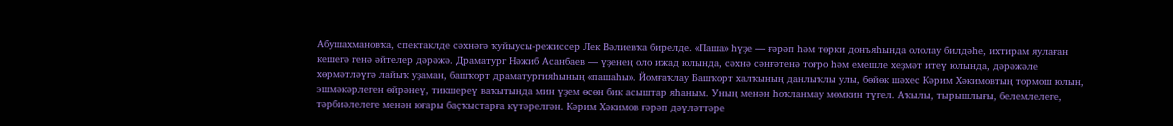Абушахмановҡа, спектаклде сәхнәгә ҡуйыусы-режиссер Лек Вәлиевҡа бирелде. «Паша» һүҙе — ғәрәп һәм төрки донъяһында ололау билдәһе, ихтирам яулаған кешегә генә әйтелер дәрәжә. Драматург Нәжиб Асанбаев — үҙенең оло ижад юлында, сәхнә сәнғәтенә тоғро һәм емешле хеҙмәт итеү юлында, дәрәжәле хөрмәтләүгә лайыҡ уҙаман, башҡорт драматургияһының «пашаһы». Йомғаҡлау Башҡорт халҡының данлыҡлы улы, бөйөк шәхес Кәрим Хәкимовтың тормош юлын, эшмәкәрлеген өйрәнеү, тикшереү ваҡытында мин үҙем өсөн бик асыштар яһаным. Уның менән һоҡланмау мөмкин түгел. Аҡылы, тырышлығы, белемлелеге, тәрбиәлелеге менән юғары баҫҡыстарға күтәрелгән. Кәрим Хәкимов ғәрәп дәүләттәре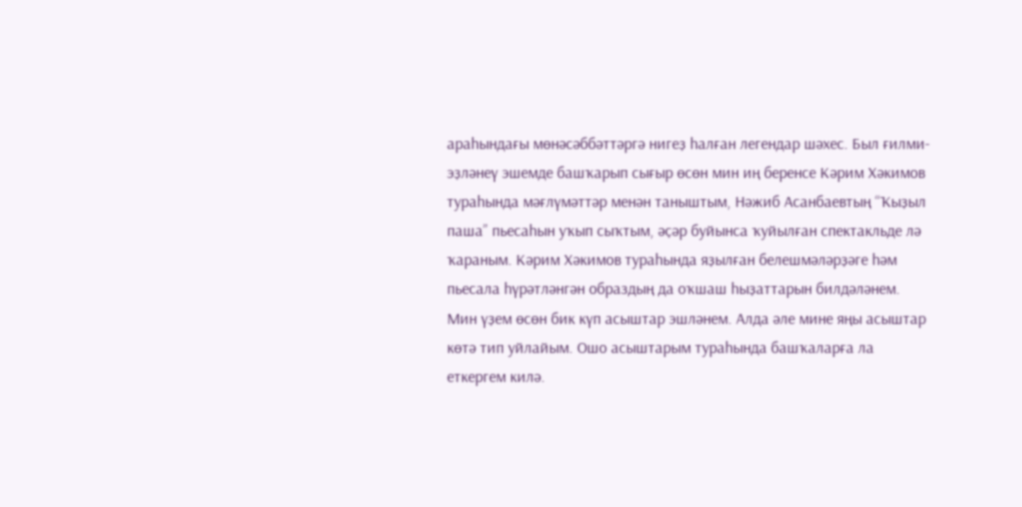араһындағы мөнәсәббәттәргә нигеҙ һалған легендар шәхес. Был ғилми-эҙләнеү эшемде башҡарып сығыр өсөн мин иң беренсе Кәрим Хәкимов тураһында мәғлүмәттәр менән таныштым, Нәжиб Асанбаевтың “Ҡыҙыл паша” пьесаһын уҡып сыҡтым, әҫәр буйынса ҡуйылған спектакльде лә ҡараным. Кәрим Хәкимов тураһында яҙылған белешмәләрҙәге һәм пьесала һүрәтләнгән образдың да оҡшаш һыҙаттарын билдәләнем. Мин үҙем өсөн бик күп асыштар эшләнем. Алда әле мине яңы асыштар көтә тип уйлайым. Ошо асыштарым тураһында башҡаларға ла еткергем килә.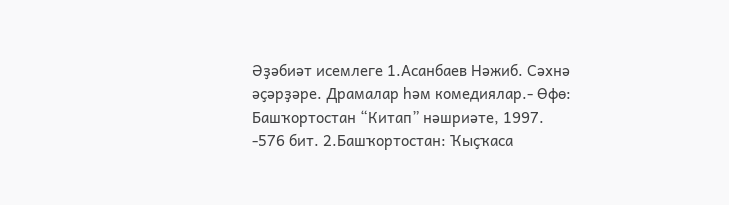Әҙәбиәт исемлеге 1.Асанбаев Нәжиб. Сәхнә әҫәрҙәре. Драмалар һәм комедиялар.- Өфө: Башҡортостан “Китап” нәшриәте, 1997. -576 бит. 2.Башҡортостан: Ҡыҫҡаса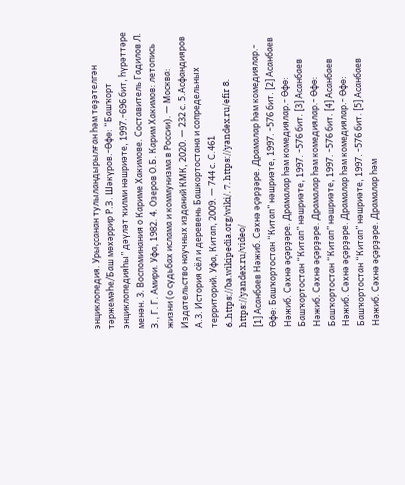энциклопедия. Урыҫсанан тулыландырылған һәм төҙәтелгән тәржемәһе/Баш мөхәррир Р.З. Шәкүров.-Өфө: “Башҡорт энциклопедияһы” дәүләт ҡилми нәшриәте, 1997.-696 бит, һүрәттәре менән. 3. Воспоминания о Кариме Хакимове. Составитель Гадилов Л. З., Г. Г. Амири. Уфа, 1982. 4. Озеров О.Б. Карим Хакимов: летопись жизни (о судьбах ислама и коммунизма в России). — Москва: Издательство научных изданий КМК, 2020. — 232 с. 5.Асфандияров А.3. История сёл и деревень Башкортостана и сопредельных территорий. Уфа, Китап, 2009. — 744 с. С.461 6..https://ba.wikipedia.org/wiki/. 7. https://yandex.ru/efir 8. https://yandex.ru/video/
[1] Асанбаев Нәжиб. Сәхнә әҫәрҙәре. Драмалар һәм комедиялар.- Өфө: Башҡортостан “Китап” нәшриәте, 1997. -576 бит. [2] Асанбаев Нәжиб. Сәхнә әҫәрҙәре. Драмалар һәм комедиялар.- Өфө: Башҡортостан “Китап” нәшриәте, 1997. -576 бит. [3] Асанбаев Нәжиб. Сәхнә әҫәрҙәре. Драмалар һәм комедиялар.- Өфө: Башҡортостан “Китап” нәшриәте, 1997. -576 бит. [4] Асанбаев Нәжиб. Сәхнә әҫәрҙәре. Драмалар һәм комедиялар.- Өфө: Башҡортостан “Китап” нәшриәте, 1997. -576 бит. [5] Асанбаев Нәжиб. Сәхнә әҫәрҙәре. Драмалар һәм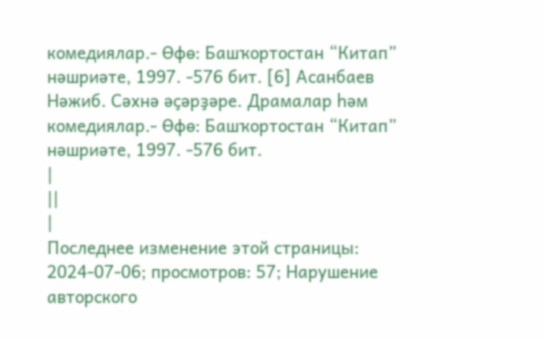комедиялар.- Өфө: Башҡортостан “Китап” нәшриәте, 1997. -576 бит. [6] Асанбаев Нәжиб. Сәхнә әҫәрҙәре. Драмалар һәм комедиялар.- Өфө: Башҡортостан “Китап” нәшриәте, 1997. -576 бит.
|
||
|
Последнее изменение этой страницы: 2024-07-06; просмотров: 57; Нарушение авторского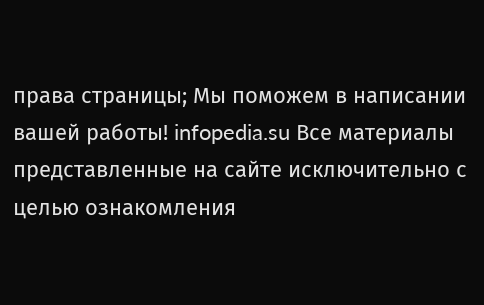права страницы; Мы поможем в написании вашей работы! infopedia.su Все материалы представленные на сайте исключительно с целью ознакомления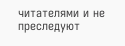читателями и не преследуют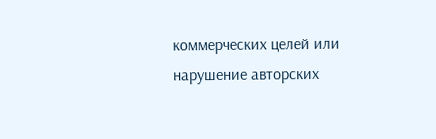коммерческих целей или нарушение авторских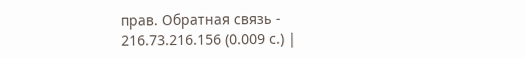прав. Обратная связь - 216.73.216.156 (0.009 с.) |